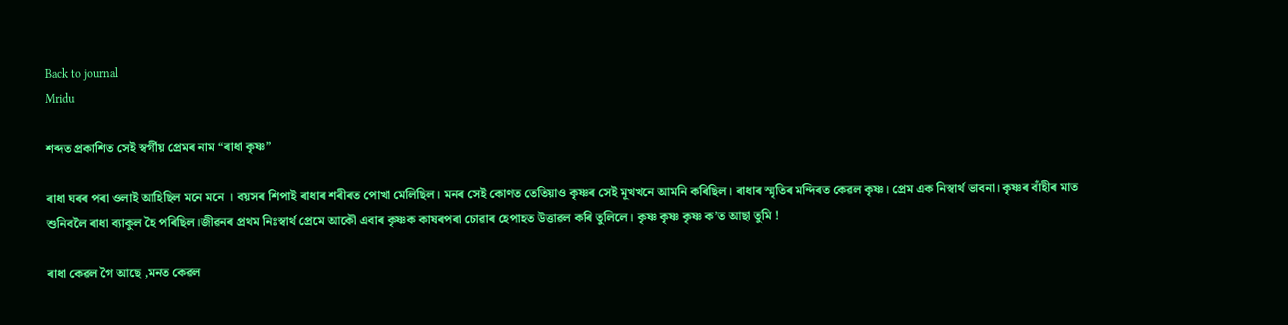Back to journal
Mridu

শব্দত প্ৰকাশিত সেই স্বৰ্গীয় প্ৰেমৰ নাম “ৰাধা কৃষ্ণ”

ৰাধা ঘৰৰ পৰা ওলাই আহিছিল মনে মনে । বয়সৰ শিপাই ৰাধাৰ শৰীৰত পোখা মেলিছিল। মনৰ সেই কোণত তেতিয়াও কৃষ্ণৰ সেই মূখখনে আমনি কৰিছিল। ৰাধাৰ স্মৃতিৰ মন্দিৰত কেৱল কৃষ্ণ। প্ৰেম এক নিস্বাৰ্থ ভাবনা। কৃষ্ণৰ বাঁহীৰ মাত শুনিবলৈ ৰাধা ব্যাকুল হৈ পৰিছিল।জীৱনৰ প্ৰথম নিঃস্বাৰ্থ প্ৰেমে আকৌ এবাৰ কৃষ্ণক কাষৰপৰা চোৱাৰ হেপাহত উত্তাৱল কৰি তুলিলে। কৃষ্ণ কৃষ্ণ কৃষ্ণ ক’ত আছা তুমি !

ৰাধা কেৱল গৈ আছে ,মনত কেৱল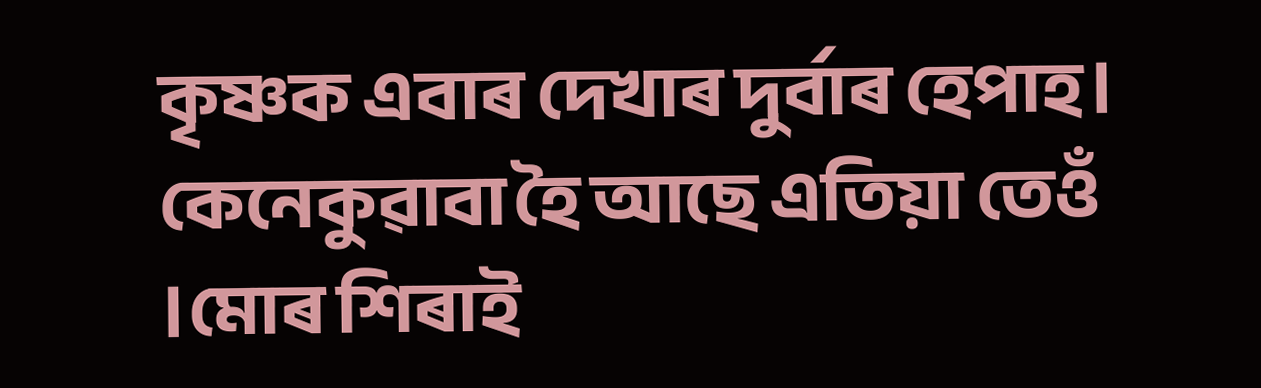কৃষ্ণক এবাৰ দেখাৰ দুৰ্বাৰ হেপাহ। কেনেকুৱাবা হৈ আছে এতিয়া তেওঁ ।মোৰ শিৰাই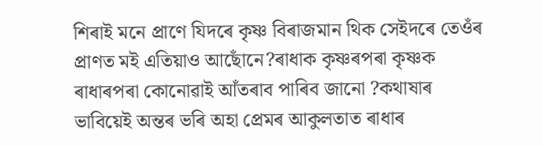শিৰাই মনে প্ৰাণে যিদৰে কৃষ্ণ বিৰাজমান থিক সেইদৰে তেওঁৰ প্ৰাণত মই এতিয়াও আছোঁনে?ৰাধাক কৃষ্ণৰপৰা কৃষ্ণক ৰাধাৰপৰা কোনোৱাই আঁতৰাব পাৰিব জানো ?কথাষাৰ ভাবিয়েই অন্তৰ ভৰি অহা প্ৰেমৰ আকুলতাত ৰাধাৰ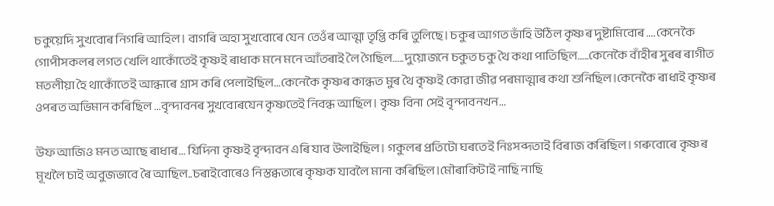চকুয়েদি সুখবোৰ নিগৰি আহিল। বাগৰি অহা সুখবোৰে যেন তেওঁৰ আত্মা তৃপ্তি কৰি তুলিছে। চকুৰ আগত ভাঁহি উঠিল কৃষ্ণৰ দুষ্টামিবোৰ ….কেনেকৈ গোপীসকলৰ লগত খেলি থাকোঁতেই কৃষ্ণই ৰাধাক মনে মনে আঁতৰাই লৈ গৈছিল…..দুয়োজনে চকুত চকু থৈ কথা পাতিছিল…..কেনেকৈ বাঁহীৰ সুৰৰ ৰাগীত মতলীয়া হৈ থাকোঁতেই আন্ধাৰে গ্ৰাস কৰি পেলাইছিল…কেনেকৈ কৃষ্ণৰ কান্ধত মুৰ থৈ কৃষ্ণই কোৱা জীৱ পৰমাত্মাৰ কথা শুনিছিল।কেনেকৈ ৰাধাই কৃষ্ণৰ ওপৰত অভিমান কৰিছিল …বৃন্দাবনৰ সুখবোৰযেন কৃষ্ণতেই নিবন্ধ আছিল। কৃষ্ণ বিনা সেই বৃন্দাবনখন…

উফ আজিও মনত আছে ৰাধাৰ… যিদিনা কৃষ্ণই বৃন্দাবন এৰি যাব উলাইছিল। গকুলৰ প্ৰতিটো ঘৰতেই নিঃসব্দতাই বিৰাজ কৰিছিল। গৰুবোৰে কৃষ্ণৰ মূখলৈ চাই অবুজভাবে ৰৈ আছিল..চৰাইবোৰেও নিস্তব্ধতাৰে কৃষ্ণক যাবলৈ মানা কৰিছিল।মৌৰাকিটাই নাছি নাছি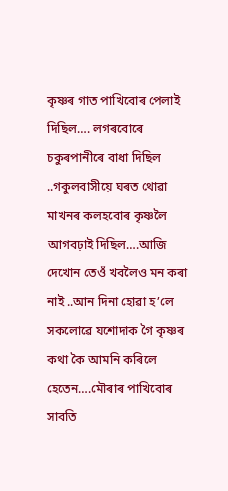কৃষ্ণৰ গাত পাখিবোৰ পেলাই দিছিল…. লগৰবোৰে চকুৰপানীৰে বাধা দিছিল ..গকুলবাসীয়ে ঘৰত থোৱা মাখনৰ কলহবোৰ কৃষ্ণলৈ আগবঢ়াই দিছিল….আজি দেখোন তেওঁ খবলৈও মন কৰা নাই ..আন দিনা হোৱা হ’লে সকলোৱে যশোদাক গৈ কৃষ্ণৰ কথা কৈ আমনি কৰিলে হেতেন….মৌৰাৰ পাখিবোৰ সাবতি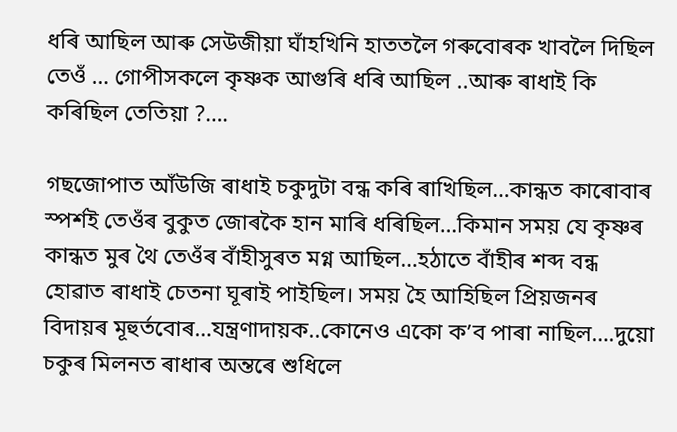ধৰি আছিল আৰু সেউজীয়া ঘাঁহখিনি হাততলৈ গৰুবোৰক খাবলৈ দিছিল তেওঁ … গোপীসকলে কৃষ্ণক আগুৰি ধৰি আছিল ..আৰু ৰাধাই কি কৰিছিল তেতিয়া ?….

গছজোপাত আঁউজি ৰাধাই চকুদুটা বন্ধ কৰি ৰাখিছিল…কান্ধত কাৰোবাৰ স্পৰ্শই তেওঁৰ বুকুত জোৰকৈ হান মাৰি ধৰিছিল…কিমান সময় যে কৃষ্ণৰ কান্ধত মুৰ থৈ তেওঁৰ বাঁহীসুৰত মগ্ন আছিল…হঠাতে বাঁহীৰ শব্দ বন্ধ হোৱাত ৰাধাই চেতনা ঘূৰাই পাইছিল। সময় হৈ আহিছিল প্ৰিয়জনৰ বিদায়ৰ মূহুৰ্তবোৰ…যন্ত্ৰণাদায়ক..কোনেও একো ক’ব পাৰা নাছিল….দুয়ো চকুৰ মিলনত ৰাধাৰ অন্তৰে শুধিলে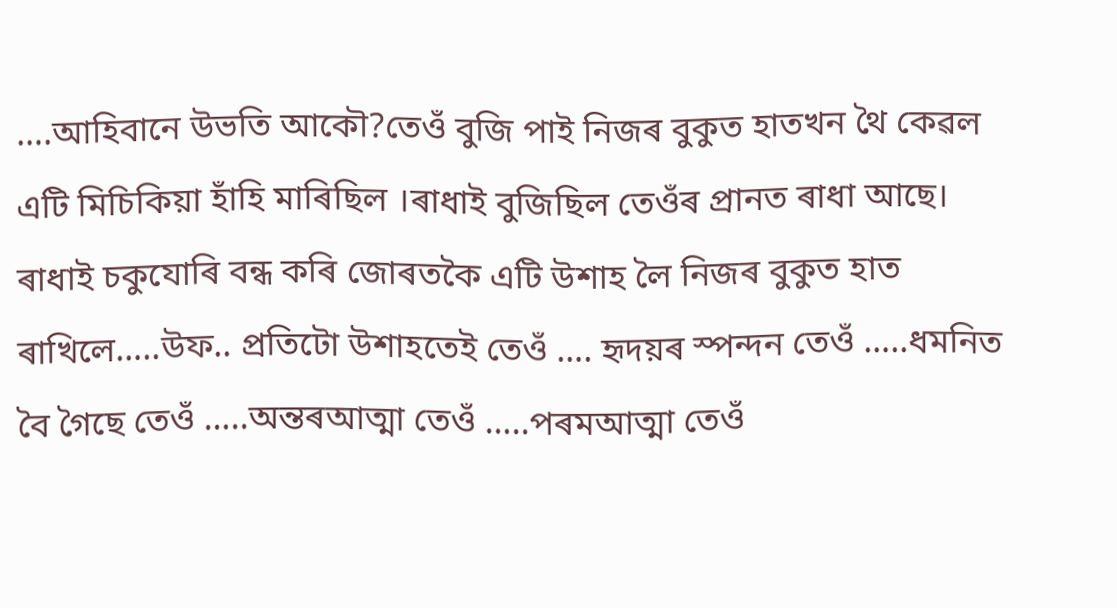….আহিবানে উভতি আকৌ?তেওঁ বুজি পাই নিজৰ বুকুত হাতখন থৈ কেৱল এটি মিচিকিয়া হাঁহি মাৰিছিল ।ৰাধাই বুজিছিল তেওঁৰ প্ৰানত ৰাধা আছে। ৰাধাই চকুযোৰি বন্ধ কৰি জোৰতকৈ এটি উশাহ লৈ নিজৰ বুকুত হাত ৰাখিলে…..উফ.. প্ৰতিটো উশাহতেই তেওঁ …. হৃদয়ৰ স্পন্দন তেওঁ …..ধমনিত বৈ গৈছে তেওঁ …..অন্তৰআত্মা তেওঁ …..পৰমআত্মা তেওঁ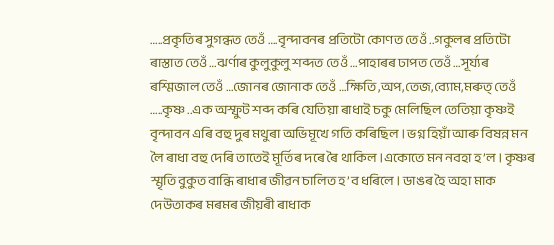…..প্ৰকৃতিৰ সুগন্ধত তেওঁ ….বৃন্দাবনৰ প্ৰতিটো কোণত তেওঁ ..গকুলৰ প্ৰতিটো ৰাস্তাত তেওঁ …ঝৰ্ণাৰ কুলুকুলু শব্দত তেওঁ …পাহাৰৰ ঢাপত তেওঁ …সূৰ্য্যৰ ৰশ্মিজাল তেওঁ …জোনৰ জোনাক তেওঁ …ক্ষিতি ,অপ,তেজ,ব্যোম,মৰুত্ তেওঁ …..কৃষ্ণ ..এক অস্ফুট শব্দ কৰি যেতিয়া ৰাধাই চকু মেলিছিল তেতিয়া কৃষ্ণই বৃন্দাবন এৰি বহু দুৰ মথুৰা অভিমূখে গতি কৰিছিল । ভগ্ন হিয়াঁ আৰু বিষন্ন মন লৈ ৰাধা বহু দেৰি তাতেই মূৰ্তিৰ দৰে ৰৈ থাকিল।একোতে মন নবহা হ’ল। কৃষ্ণৰ স্মৃতি বুকুত বান্ধি ৰাধাৰ জীৱন চালিত হ’ব ধৰিলে। ডাঙৰ হৈ অহা মাক দেউতাকৰ মৰমৰ জীয়ৰী ৰাধাক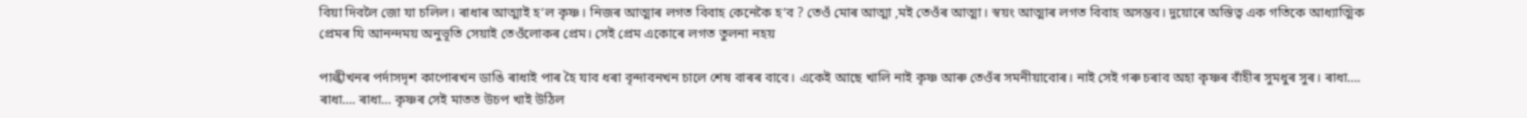বিয়া দিবলৈ জো যা চলিল। ৰাধাৰ আত্মাই হ’ল কৃষ্ণ। নিজৰ আত্মাৰ লগত বিবাহ কেনেকৈ হ’ব ? তেওঁ মোৰ আত্মা ,মই তেওঁৰ আত্মা। স্বয়ং আত্মাৰ লগত বিবাহ অসম্ভব। দুয়োৰে অস্তিত্ব এক গতিকে আধ্যাত্মিক প্ৰেমৰ যি আনন্দময় অনুভূতি সেয়াই তেওঁলোকৰ প্ৰেম। সেই প্ৰেম একোৰে লগত তুলনা নহয়

পাল্কীখনৰ পৰ্দাসদৃশ কাপোৰখন ডাঙি ৰাধাই পাৰ হৈ যাব ধৰা বৃন্দাবনখন চালে শেষ বাৰৰ বাবে। একেই আছে খালি নাই কৃষ্ণ আৰু তেওঁৰ সমনীয়াবোৰ। নাই সেই গৰু চৰাব অহা কৃষ্ণৰ বাঁহীৰ সুমধুৰ সুৰ। ৰাধা…. ৰাধা…. ৰাধা… কৃষ্ণৰ সেই মাতত উচপ খাই উঠিল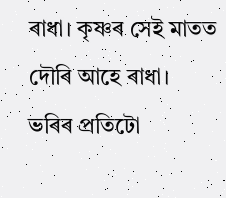ৰাধা। কৃষ্ণৰ সেই মাতত দৌৰি আহে ৰাধা। ভৰিৰ প্ৰতিটো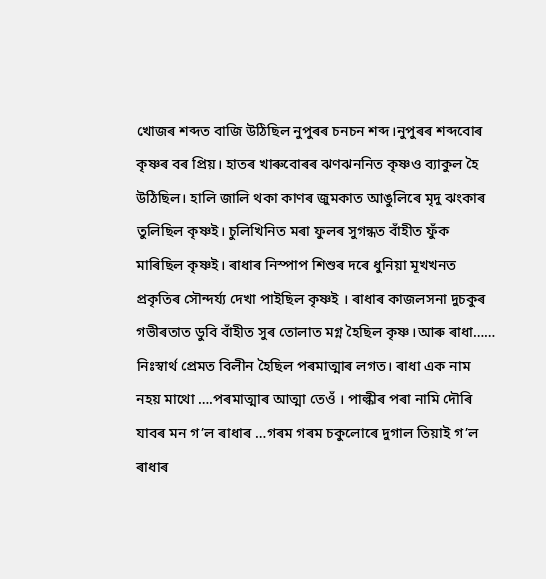খোজৰ শব্দত বাজি উঠিছিল নুপুৰৰ চনচন শব্দ।নুপুৰৰ শব্দবোৰ কৃষ্ণৰ বৰ প্ৰিয়। হাতৰ খাৰুবোৰৰ ঝণঝননিত কৃষ্ণও ব্যাকুল হৈ উঠিছিল। হালি জালি থকা কাণৰ জুমকাত আঙুলিৰে মৃদু ঝংকাৰ তুলিছিল কৃষ্ণই। চুলিখিনিত মৰা ফুলৰ সুগন্ধত বাঁহীত ফুঁক মাৰিছিল কৃষ্ণই। ৰাধাৰ নিস্পাপ শিশুৰ দৰে ধুনিয়া মূখখনত প্ৰকৃতিৰ সৌন্দৰ্য্য দেখা পাইছিল কৃষ্ণই । ৰাধাৰ কাজলসনা দুচকুৰ গভীৰতাত ডুবি বাঁহীত সুৰ তোলাত মগ্ন হৈছিল কৃষ্ণ।আৰু ৰাধা…… নিঃস্বাৰ্থ প্ৰেমত বিলীন হৈছিল পৰমাত্মাৰ লগত। ৰাধা এক নাম নহয় মাথো ….পৰমাত্মাৰ আত্মা তেওঁ । পাল্কীৰ পৰা নামি দৌৰি যাবৰ মন গ’ল ৰাধাৰ …গৰম গৰম চকুলোৰে দুগাল তিয়াই গ’ল ৰাধাৰ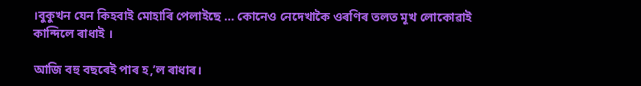।বুকুখন যেন কিহবাই মোহাৰি পেলাইছে … কোনেও নেদেখাকৈ ওৰণিৰ তলত মূখ লোকোৱাই কান্দিলে ৰাধাই ।

আজি বহু বছৰেই পাৰ হ,’ল ৰাধাৰ।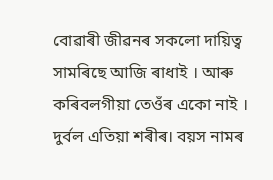বোৱাৰী জীৱনৰ সকলো দায়িত্ব সামৰিছে আজি ৰাধাই । আৰু কৰিবলগীয়া তেওঁৰ একো নাই । দুৰ্বল এতিয়া শৰীৰ। বয়স নামৰ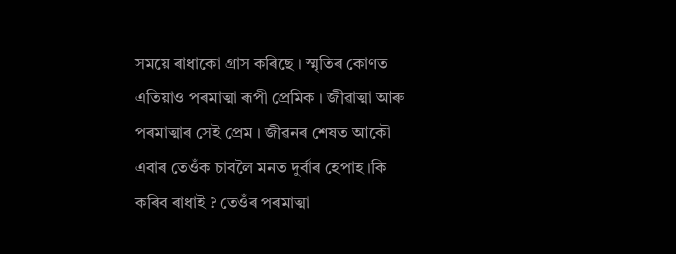সময়ে ৰাধাকো গ্ৰাস কৰিছে । স্মৃতিৰ কোণত এতিয়াও পৰমাত্মা ৰূপী প্ৰেমিক । জীৱাত্মা আৰু পৰমাত্মাৰ সেই প্ৰেম । জীৱনৰ শেষত আকৌ এবাৰ তেওঁক চাবলৈ মনত দুৰ্বাৰ হেপাহ ।কি কৰিব ৰাধাই ? তেওঁৰ পৰমাত্মা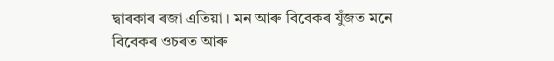দ্বাৰকাৰ ৰজা এতিয়া । মন আৰু বিবেকৰ যুঁজত মনে বিবেকৰ ওচৰত আৰু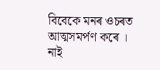বিবেকে মনৰ ওচৰত আত্মসমৰ্পণ কৰে । নাই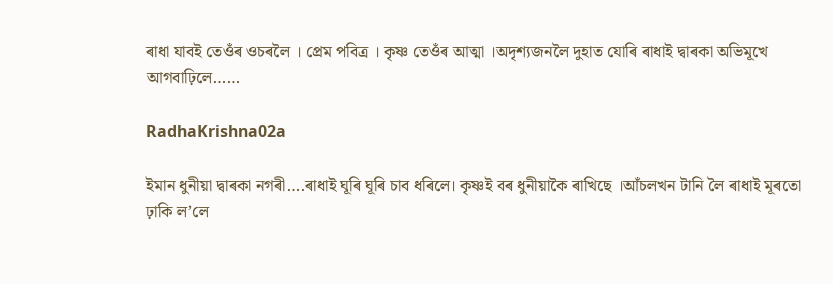ৰাধা যাবই তেওঁৰ ওচৰলৈ । প্ৰেম পবিত্ৰ । কৃষ্ণ তেওঁৰ আত্মা ।অদৃশ্যজনলৈ দুহাত যোৰি ৰাধাই দ্বাৰকা অভিমূখে আগবাঢ়িলে……

RadhaKrishna02a

ইমান ধুনীয়া দ্বাৰকা নগৰী….ৰাধাই ঘূৰি ঘূৰি চাব ধৰিলে। কৃষ্ণই বৰ ধুনীয়াকৈ ৰাখিছে ।আঁচলখন টানি লৈ ৰাধাই মূৰতো ঢ়াকি ল’লে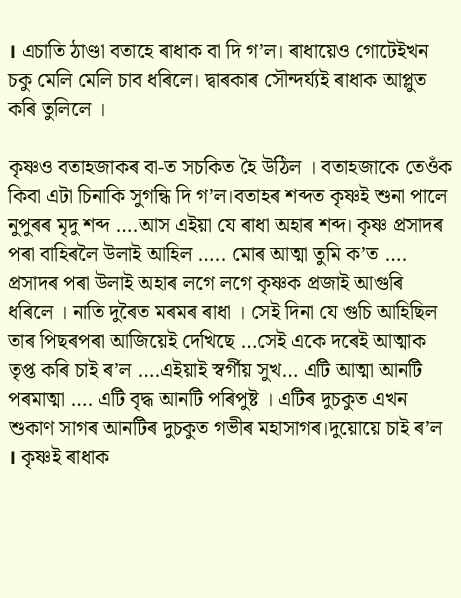। এচাতি ঠাণ্ডা বতাহে ৰাধাক বা দি গ’ল। ৰাধায়েও গোটেইখন চকু মেলি মেলি চাব ধৰিলে। দ্বাৰকাৰ সৌন্দৰ্য্যই ৰাধাক আপ্লুত কৰি তুলিলে ।

কৃষ্ণও বতাহজাকৰ বা-ত সচকিত হৈ উঠিল । বতাহজাকে তেওঁক কিবা এটা চিনাকি সুগন্ধি দি গ’ল।বতাহৰ শব্দত কৃষ্ণই শুনা পালে নুপুৰৰ মৃদু শব্দ ….আস এইয়া যে ৰাধা অহাৰ শব্দ। কৃষ্ণ প্ৰসাদৰ পৰা বাহিৰলৈ উলাই আহিল ….. মোৰ আত্মা তুমি ক’ত …. প্ৰসাদৰ পৰা উলাই অহাৰ লগে লগে কৃষ্ণক প্ৰজাই আগুৰি ধৰিলে । নাতি দুৰৈত মৰমৰ ৰাধা । সেই দিনা যে গুচি আহিছিল তাৰ পিছৰপৰা আজিয়েই দেখিছে …সেই একে দৰেই আত্মাক তৃপ্ত কৰি চাই ৰ’ল ….এইয়াই স্বৰ্গীয় সুখ… এটি আত্মা আনটি পৰমাত্মা …. এটি বৃদ্ধ আনটি পৰিপুষ্ট । এটিৰ দুচকুত এখন শুকাণ সাগৰ আনটিৰ দুচকুত গভীৰ মহাসাগৰ।দুয়োয়ে চাই ৰ’ল । কৃষ্ণই ৰাধাক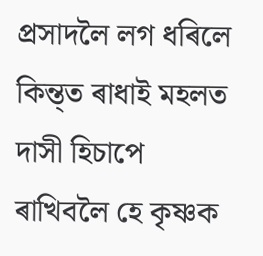প্ৰসাদলৈ লগ ধৰিলে কিন্ত্ত ৰাধাই মহলত দাসী হিচাপে ৰাখিবলৈ হে কৃষ্ণক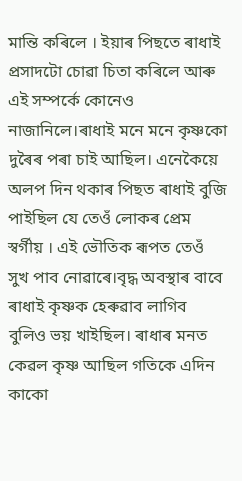মান্তি কৰিলে । ইয়াৰ পিছতে ৰাধাই প্ৰসাদটো চোৱা চিতা কৰিলে আৰু এই সম্পৰ্কে কোনেও নাজানিলে।ৰাধাই মনে মনে কৃষ্ণকো দুৰৈৰ পৰা চাই আছিল। এনেকৈয়ে অলপ দিন থকাৰ পিছত ৰাধাই বুজি পাইছিল যে তেওঁ লোকৰ প্ৰেম স্বৰ্গীয় । এই ভৌতিক ৰূপত তেওঁ সুখ পাব নোৱাৰে।বৃদ্ধ অবস্থাৰ বাবে ৰাধাই কৃষ্ণক হেৰুৱাব লাগিব বুলিও ভয় খাইছিল। ৰাধাৰ মনত কেৱল কৃষ্ণ আছিল গতিকে এদিন কাকো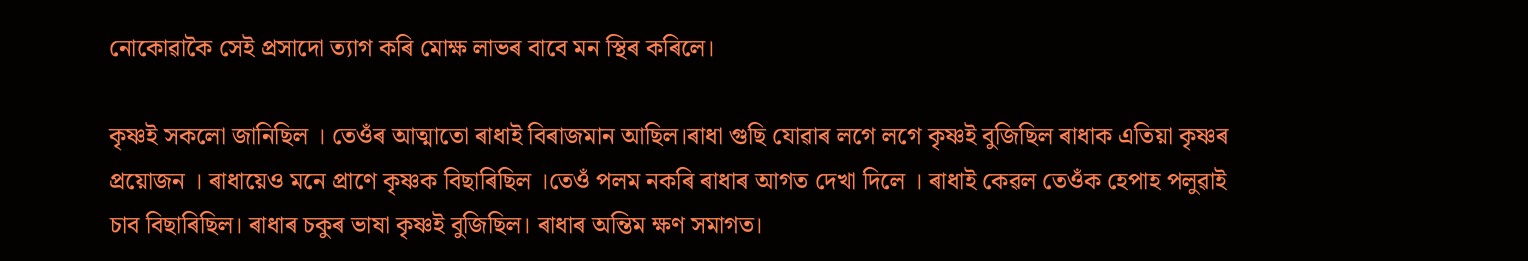নোকোৱাকৈ সেই প্ৰসাদো ত্যাগ কৰি মোক্ষ লাভৰ বাবে মন স্থিৰ কৰিলে।

কৃষ্ণই সকলো জানিছিল । তেওঁৰ আত্মাতো ৰাধাই বিৰাজমান আছিল।ৰাধা গুছি যোৱাৰ লগে লগে কৃষ্ণই বুজিছিল ৰাধাক এতিয়া কৃষ্ণৰ প্ৰয়োজন । ৰাধায়েও মনে প্ৰাণে কৃষ্ণক বিছাৰিছিল ।তেওঁ পলম নকৰি ৰাধাৰ আগত দেখা দিলে । ৰাধাই কেৱল তেওঁক হেপাহ পলুৱাই চাব বিছাৰিছিল। ৰাধাৰ চকুৰ ভাষা কৃষ্ণই বুজিছিল। ৰাধাৰ অন্তিম ক্ষণ সমাগত।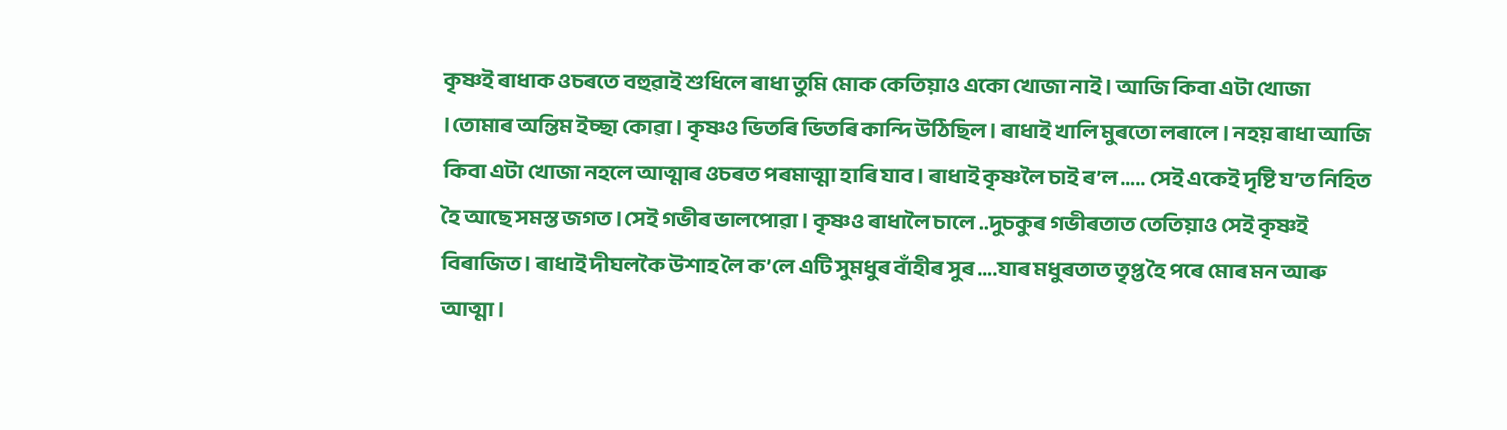কৃষ্ণই ৰাধাক ওচৰতে বহুৱাই শুধিলে ৰাধা তুমি মোক কেতিয়াও একো খোজা নাই । আজি কিবা এটা খোজা ।তোমাৰ অন্তিম ইচ্ছা কোৱা। কৃষ্ণও ভিতৰি ভিতৰি কান্দি উঠিছিল। ৰাধাই খালি মুৰতো লৰালে । নহয় ৰাধা আজি কিবা এটা খোজা নহলে আত্মাৰ ওচৰত পৰমাত্মা হাৰি যাব। ৰাধাই কৃষ্ণলৈ চাই ৰ’ল ….. সেই একেই দৃষ্টি য’ত নিহিত হৈ আছে সমস্ত জগত ।সেই গভীৰ ভালপোৱা। কৃষ্ণও ৰাধালৈ চালে ..দুচকুৰ গভীৰতাত তেতিয়াও সেই কৃষ্ণই বিৰাজিত। ৰাধাই দীঘলকৈ উশাহ লৈ ক’লে এটি সুমধুৰ বাঁহীৰ সুৰ ….যাৰ মধুৰতাত তৃপ্ত হৈ পৰে মোৰ মন আৰু আত্মা।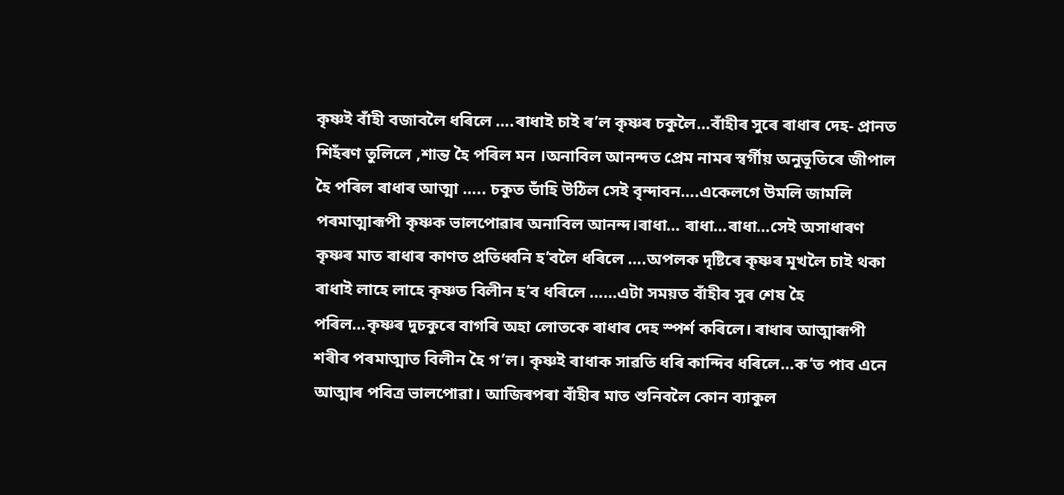কৃষ্ণই বাঁহী বজাবলৈ ধৰিলে ….ৰাধাই চাই ৰ’ল কৃষ্ণৰ চকুলৈ…বাঁহীৰ সুৰে ৰাধাৰ দেহ- প্ৰানত শিহঁৰণ তুলিলে ,শান্ত হৈ পৰিল মন ।অনাবিল আনন্দত প্ৰেম নামৰ স্বৰ্গীয় অনুভূতিৰে জীপাল হৈ পৰিল ৰাধাৰ আত্মা ….. চকুত ভাঁহি উঠিল সেই বৃন্দাবন….একেলগে উমলি জামলি পৰমাত্মাৰূপী কৃষ্ণক ভালপোৱাৰ অনাবিল আনন্দ।ৰাধা… ৰাধা…ৰাধা…সেই অসাধাৰণ কৃষ্ণৰ মাত ৰাধাৰ কাণত প্ৰতিধ্বনি হ’বলৈ ধৰিলে ….অপলক দৃষ্টিৰে কৃষ্ণৰ মূখলৈ চাই থকা ৰাধাই লাহে লাহে কৃষ্ণত বিলীন হ’ব ধৰিলে ……এটা সময়ত বাঁহীৰ সুৰ শেষ হৈ পৰিল…কৃষ্ণৰ দুচকুৰে বাগৰি অহা লোতকে ৰাধাৰ দেহ স্পৰ্শ কৰিলে। ৰাধাৰ আত্মাৰূপী শৰীৰ পৰমাত্মাত বিলীন হৈ গ’ল। কৃষ্ণই ৰাধাক সাৱতি ধৰি কান্দিব ধৰিলে…ক’ত পাব এনে আত্মাৰ পবিত্ৰ ভালপোৱা। আজিৰপৰা বাঁহীৰ মাত শুনিবলৈ কোন ব্যাকুল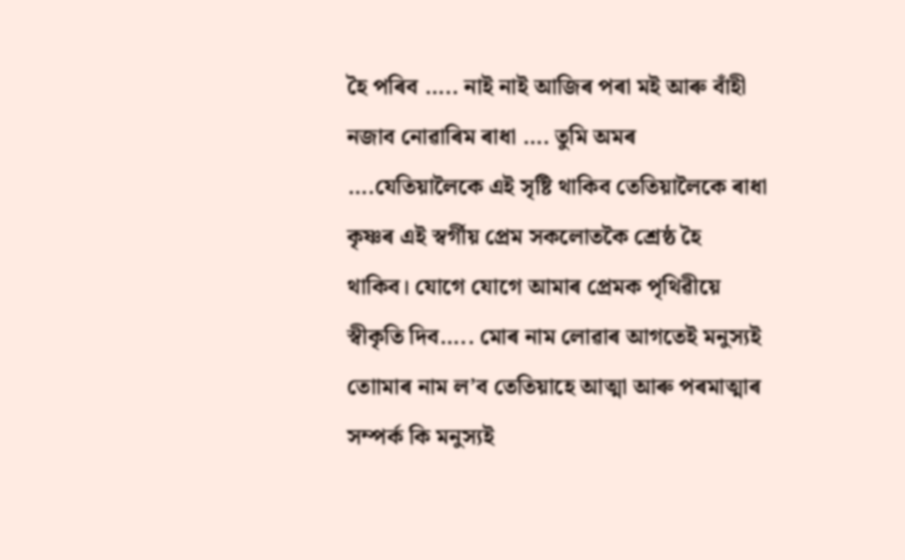হৈ পৰিব ….. নাই নাই আজিৰ পৰা মই আৰু বাঁহী নজাব নোৱাৰিম ৰাধা …. তুমি অমৰ ….যেতিয়ালৈকে এই সৃষ্টি থাকিব তেতিয়ালৈকে ৰাধা কৃষ্ণৰ এই স্বৰ্গীয় প্ৰেম সকলোতকৈ শ্ৰেষ্ঠ হৈ থাকিব। যোগে যোগে আমাৰ প্ৰেমক পৃথিৱীয়ে স্বীকৃতি দিব….. মোৰ নাম লোৱাৰ আগতেই মনুস্যই তোামাৰ নাম ল’ব তেতিয়াহে আত্মা আৰু পৰমাত্মাৰ সম্পৰ্ক কি মনুস্যই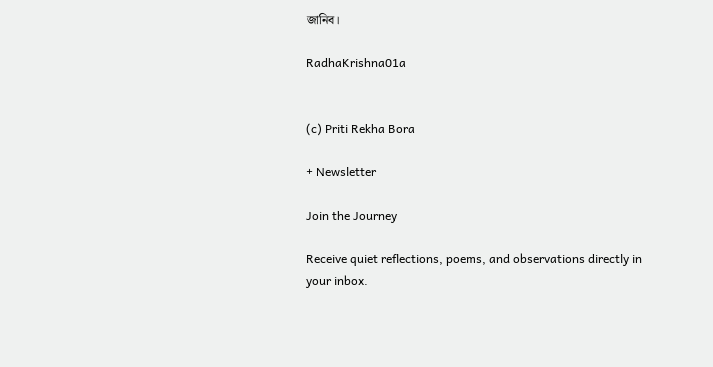জানিব।

RadhaKrishna01a


(c) Priti Rekha Bora

+ Newsletter

Join the Journey

Receive quiet reflections, poems, and observations directly in your inbox.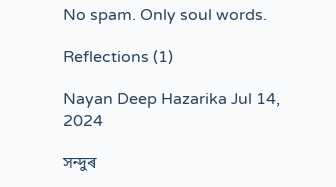No spam. Only soul words.

Reflections (1)

Nayan Deep Hazarika Jul 14, 2024

সন্দুৰ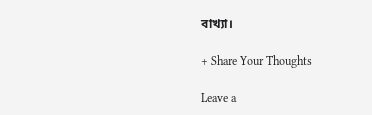বাখ্যা।

+ Share Your Thoughts

Leave a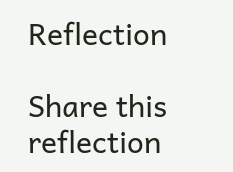Reflection

Share this reflection